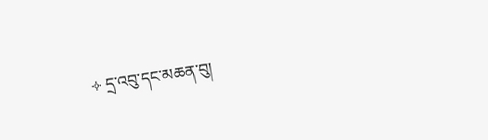༓ དྲ་འབུ་དང་མཆན་བུ།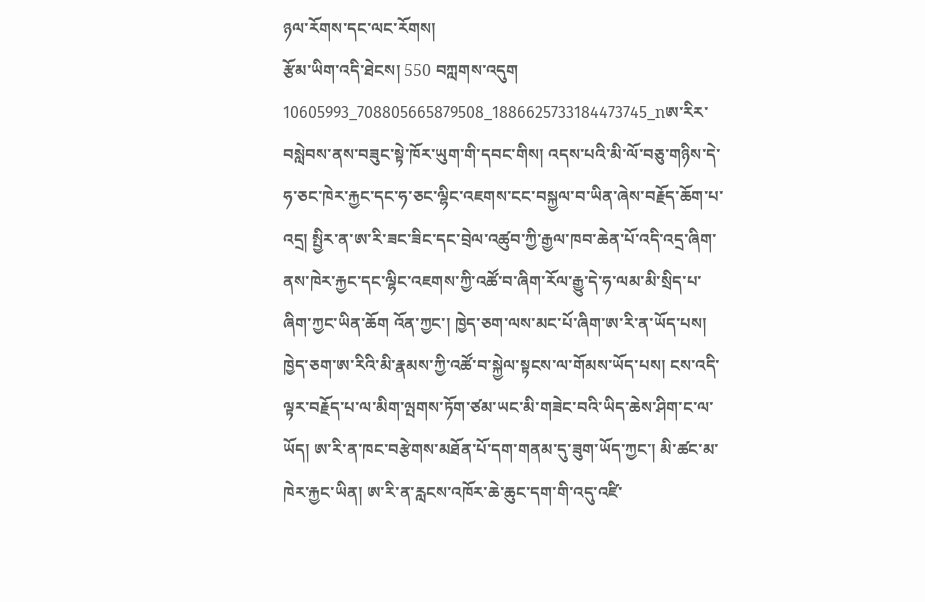ཉལ་རོགས་དང་ལང་རོགས།
རྩོམ་ཡིག་འདི་ཐེངས། 550 བཀླགས་འདུག
10605993_708805665879508_1886625733184473745_nཨ་རིར་བསླེབས་ནས་བཟུང་སྟེ་ཁོར་ཡུག་གི་དབང་གིས། འདས་པའི་མི་ལོ་བཅུ་གཉིས་དེ་ཧ་ཅང་ཁེར་རྐྱང་དང་ཧ་ཅང་ལྷིང་འཇགས་ངང་བསྐྱལ་བ་ཡིན་ཞེས་བརྗོད་ཆོག་པ་འདྲ། སྤྱིར་ན་ཨ་རི་ཟང་ཟིང་དང་བྲེལ་འཚུབ་ཀྱི་རྒྱལ་ཁབ་ཆེན་པོ་འདི་འདྲ་ཞིག་ནས་ཁེར་རྐྱང་དང་ལྷིང་འཇགས་ཀྱི་འཚོ་བ་ཞིག་རོལ་རྒྱུ་དེ་ཧ་ལམ་མི་སྲིད་པ་ཞིག་ཀྱང་ཡིན་ཆོག འོན་ཀྱང་། ཁྱེད་ཅག་ལས་མང་པོ་ཞིག་ཨ་རི་ན་ཡོད་པས། ཁྱེད་ཅག་ཨ་རིའི་མི་རྣམས་ཀྱི་འཚོ་བ་སྐྱེལ་སྟངས་ལ་གོམས་ཡོད་པས། ངས་འདི་ལྟར་བརྗོད་པ་ལ་མིག་ལྤགས་ཏོག་ཙམ་ཡང་མི་གཟེང་བའི་ཡིད་ཆེས་ཤིག་ང་ལ་ཡོད། ཨ་རི་ན་ཁང་བརྩེགས་མཐོན་པོ་དག་གནམ་དུ་ཟུག་ཡོད་ཀྱང་། མི་ཚང་མ་ཁེར་རྐྱང་ཡིན། ཨ་རི་ན་རླངས་འཁོར་ཆེ་ཆུང་དག་གི་འདུ་འཛི་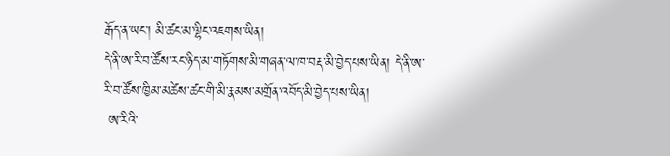རྒོད་ན་ཡང་། མི་ཚང་མ་ལྷིང་འཇགས་ཡིན།
དེ་ནི་ཨ་རི་བ་ཚོས་རང་ཉིད་མ་གཏོགས་མི་གཞན་ལ་ཁ་བརྡ་མི་བྱེད་པས་ཡིན། དེ་ནི་ཨ་རི་བ་ཚོས་ཁྱིམ་མཚེས་ཚང་གི་མི་རྣམས་མགྲོན་འབོད་མི་བྱེད་པས་ཡིན།
 ཨ་རིའི་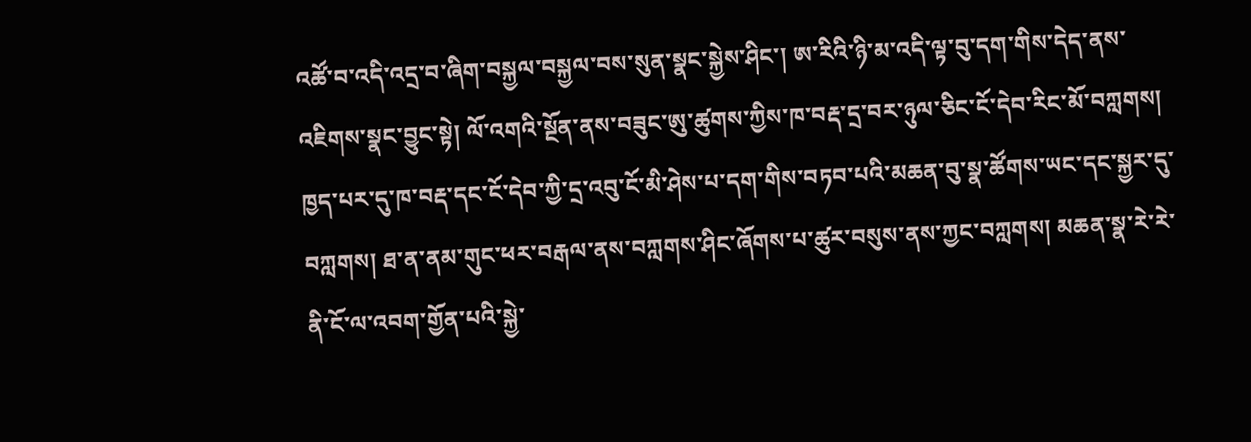འཚོ་བ་འདི་འདྲ་བ་ཞིག་བསྐྱལ་བསྐྱལ་བས་སུན་སྣང་སྐྱེས་ཤིང་། ཨ་རིའི་ཉི་མ་འདི་ལྟ་བུ་དག་གིས་དེད་ནས་འཇིགས་སྣང་བྱུང་སྟེ། ལོ་འགའི་སྔོན་ནས་བཟུང་ཨུ་ཚུགས་ཀྱིས་ཁ་བརྡ་དྲ་བར་ཉུལ་ཅིང་ངོ་དེབ་རིང་མོ་བཀླགས། ཁྱད་པར་དུ་ཁ་བརྡ་དང་ངོ་དེབ་ཀྱི་དྲ་འབུ་ངོ་མི་ཤེས་པ་དག་གིས་བཏབ་པའི་མཆན་བུ་སྣ་ཚོགས་ཡང་དང་སྐྱར་དུ་བཀླགས། ཐ་ན་ནམ་གུང་ཕར་བརྒལ་ནས་བཀླགས་ཤིང་ཞོགས་པ་ཚུར་བསུས་ནས་ཀྱང་བཀླགས། མཆན་སྣ་རེ་རེ་ནི་ངོ་ལ་འབག་གྱོན་པའི་སྐྱེ་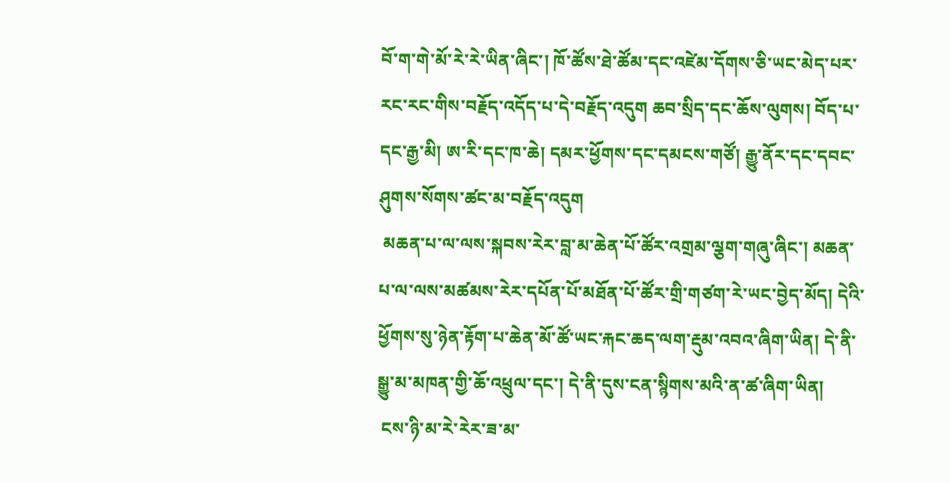བོ་ག་གེ་མོ་རེ་རེ་ཡིན་ཞིང་། ཁོ་ཚོས་ཐེ་ཚོམ་དང་འཛེམ་དོགས་ཅི་ཡང་མེད་པར་རང་རང་གིས་བརྗོད་འདོད་པ་དེ་བརྗོད་འདུག ཆབ་སྲིད་དང་ཆོས་ལུགས། བོད་པ་དང་རྒྱ་མི། ཨ་རི་དང་ཁ་ཆེ། དམར་ཕྱོགས་དང་དམངས་གཙོ། རྒྱུ་ནོར་དང་དབང་ཤུགས་སོགས་ཚང་མ་བརྗོད་འདུག
 མཆན་པ་ལ་ལས་སྐབས་རེར་བླ་མ་ཆེན་པོ་ཚོར་འགྲམ་ལྕག་གཞུ་ཞིང་། མཆན་པ་ལ་ལས་མཚམས་རེར་དཔོན་པོ་མཐོན་པོ་ཚོར་གྲི་གཙག་རེ་ཡང་བྱེད་མོད། དེའི་ཕྱོགས་སུ་ཉེན་རྟོག་པ་ཆེན་མོ་ཚོ་ཡང་རྐང་ཆད་ལག་རྡུམ་འབའ་ཞིག་ཡིན། དེ་ནི་སྒྱུ་མ་མཁན་གྱི་ཆོ་འཕྲུལ་དང་། དེ་ནི་དུས་ངན་སྙིགས་མའི་ན་ཚ་ཞིག་ཡིན།
 ངས་ཉི་མ་རེ་རེར་ཟ་མ་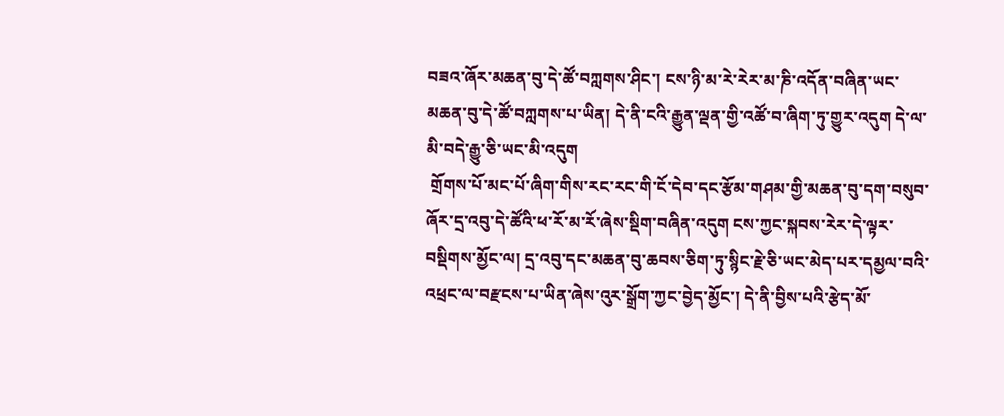བཟའ་ཞོར་མཆན་བུ་དེ་ཚོ་བཀླགས་ཤིང་། ངས་ཉི་མ་རེ་རེར་མ་ཎི་འདོན་བཞིན་ཡང་མཆན་བུ་དེ་ཚོ་བཀླགས་པ་ཡིན། དེ་ནི་ངའི་རྒྱུན་ལྡན་གྱི་འཚོ་བ་ཞིག་ཏུ་གྱུར་འདུག དེ་ལ་མི་བདེ་རྒྱུ་ཅི་ཡང་མི་འདུག
 གྲོགས་པོ་མང་པོ་ཞིག་གིས་རང་རང་གི་ངོ་དེབ་དང་རྩོམ་གཤམ་གྱི་མཆན་བུ་དག་བསུབ་ཞོར་དྲ་འབུ་དེ་ཚོའི་ཕ་རོ་མ་རོ་ཞེས་སྡིག་བཞིན་འདུག ངས་ཀྱང་སྐབས་རེར་དེ་ལྟར་བསྡིགས་མྱོང་ལ། དྲ་འབུ་དང་མཆན་བུ་ཆབས་ཅིག་ཏུ་སྙིང་རྗེ་ཅི་ཡང་མེད་པར་དམྱལ་བའི་འཕྲང་ལ་བརྫངས་པ་ཡིན་ཞེས་འུར་སྒྲོག་ཀྱང་བྱེད་མྱོང་། དེ་ནི་བྱིས་པའི་རྩེད་མོ་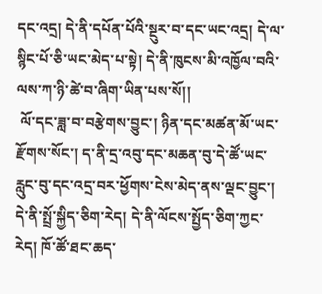དང་འདྲ། དེ་ནི་དཔོན་པོའི་སྔུར་བ་དང་ཡང་འདྲ། དེ་ལ་སྙིང་པོ་ཅི་ཡང་མེད་པ་སྟེ། དེ་ནི་ཁུངས་མི་འཁྱོལ་བའི་ལས་ཀ་ཉི་ཚེ་བ་ཞིག་ཡིན་པས་སོ།།
 ལོ་དང་ཟླ་བ་བརྩེགས་བྱུང་། ཉིན་དང་མཚན་མོ་ཡང་རྫོགས་སོང་། ད་ནི་དྲ་འབུ་དང་མཆན་བུ་དེ་ཚོ་ཡང་རླུང་བུ་དང་འདྲ་བར་ཕྱོགས་ངེས་མེད་ནས་ལྡང་བྱུང་། དེ་ནི་སྤྲོ་སྐྱིད་ཅིག་རེད། དེ་ནི་ལོངས་སྤྱོད་ཅིག་ཀྱང་རེད། ཁོ་ཚོ་ཐང་ཆད་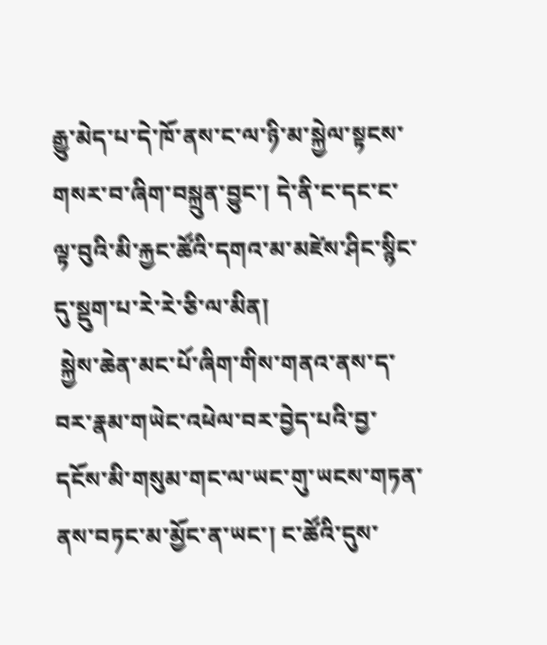རྒྱུ་མེད་པ་དེ་ཁོ་ནས་ང་ལ་ཉི་མ་སྐྱེལ་སྟངས་གསར་བ་ཞིག་བསྐྲུན་བྱུང་། དེ་ནི་ང་དང་ང་ལྟ་བུའི་མི་རྐྱང་ཚོའི་དགའ་མ་མཛེས་ཤིང་སྙིང་དུ་སྡུག་པ་རེ་རེ་ཅི་ལ་མིན།
 སྐྱེས་ཆེན་མང་པོ་ཞིག་གིས་གནའ་ནས་ད་བར་རྣམ་གཡེང་འཕེལ་བར་བྱེད་པའི་བྱ་དངོས་མི་གསུམ་གང་ལ་ཡང་གུ་ཡངས་གཏན་ནས་བཏང་མ་མྱོང་ན་ཡང་། ང་ཚོའི་དུས་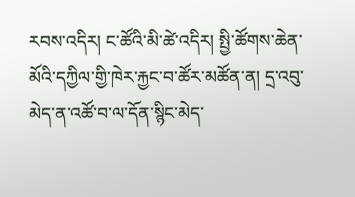རབས་འདིར། ང་ཚོའི་མི་ཚེ་འདིར། སྤྱི་ཚོགས་ཆེན་མོའི་དཀྱིལ་གྱི་ཁེར་རྐྱང་བ་ཚོར་མཚོན་ན། དྲ་འབུ་མེད་ན་འཚོ་བ་ལ་དོན་སྙིང་མེད་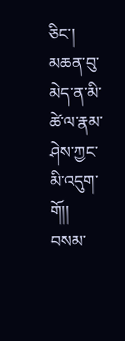ཅིང་། མཆན་བུ་མེད་ན་མི་ཚེ་ལ་རྣམ་ཤེས་ཀྱང་མི་འདུག་གོ།།
བསམ་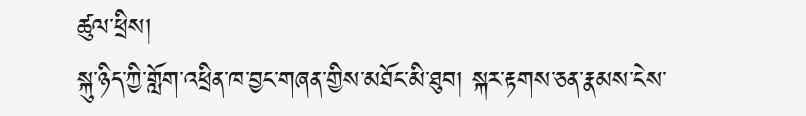ཚུལ་ཕྲིས།
སྐུ་ཉིད་ཀྱི་གློག་འཕྲིན་ཁ་བྱང་གཞན་གྱིས་མཐོང་མི་ཐུབ། སྐར་རྟགས་ཅན་རྣམས་ངེས་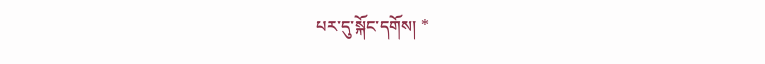པར་དུ་སྐོང་དགོས། *